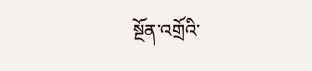སྔོན་འགྲོའི་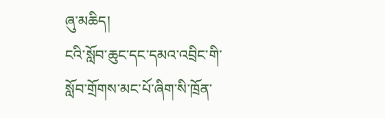ཞུ་མཆིད།
ངའི་སློབ་ཆུང་དང་དམའ་འབྲིང་གི་སློབ་གྲོགས་མང་པོ་ཞིག་སི་ཁྲོན་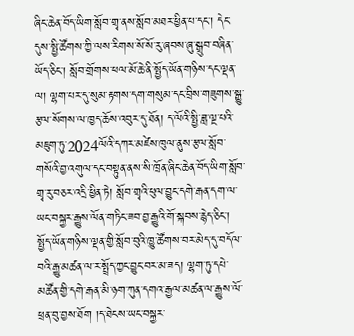ཞིང་ཆེན་བོད་ཡིག་སློབ་གྲྭ་ནས་སློབ་མཐར་ཕྱིན་པ་དང་། དེང་དུས་སྤྱི་ཚོགས་ཀྱི་ལས་རིགས་སོ་སོ་རུ་ཞབས་ཞུ་སྒྲུབ་བཞིན་ཡོད་ཅིང་། སློབ་གྲོགས་ཕལ་མོ་ཆེ་ནི་སྤྱོད་ཡོན་གཉིས་དང་ལྡན་ལ། ལྷག་པར་དུ་སུམ་རྟགས་དག་གསུམ་དང་བྲིས་གཟུགས་སྒྱུ་རྩལ་སོགས་ལ་ཁྱད་ཆོས་འབུར་དུ་ཐོན། ད་ལོའི་སྤྱི་ཟླ་ལྔ་པའི་མཇུག་ཏུ་2024ལོའི་དཀར་མཛེས་ཁུལ་ནུས་རྩལ་སློབ་གསོའི་བྱ་འགུལ་དང་བསྟུན་ནས་སི་ཁྲོན་ཞིང་ཆེན་བོད་ཡིག་སློབ་གྲྭ་རུ་བཅར་འདྲི་ཕྱིན་ཏེ། སློབ་གྲྭའི་ཕུལ་བྱུང་དགེ་རྒན་དག་ལ་ཡང་བསྐྱར་རྒྱུས་ལོན་གཏིང་ཟབ་བྱ་རྒྱུའི་གོ་སྐབས་རྙེད་ཅིང་། སྤྱོད་ཡོན་གཉིས་ལྡན་གྱི་སློབ་བུའི་ཁྱུ་ཚོགས་བར་མེད་དུ་བདོལ་བའི་རྒྱུ་མཚན་ལ་ར་སྤྲོད་ཀྱང་བྱུང་བར་མ་ཟད། ལྷག་ཏུ་དཔེ་མཚོན་གྱི་དགེ་རྒན་མི་ཉག་ཀུན་དགའ་རྒྱལ་མཚན་ལ་རྒྱུས་ལོ་ཕྲན་བུ་བྱས་ཐོག །ད་ཐེངས་ཡང་བསྐྱར་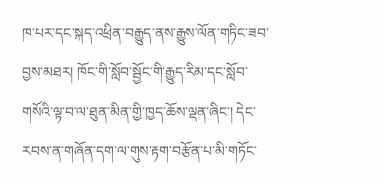ཁ་པར་དང་སྐད་འཕྲིན་བརྒྱུད་ནས་རྒྱུས་ལོན་གཏིང་ཟབ་བྱས་མཐར། ཁོང་གི་སློབ་སྦྱོང་གི་རྒྱུད་རིམ་དང་སློབ་གསོའི་ལྟ་བ་ལ་ཐུན་མིན་གྱི་ཁྱད་ཆོས་ལྡན་ཞིང་། དེང་རབས་ན་གཞོན་དག་ལ་གུས་རྟག་བརྩོན་པ་མི་གཏོང་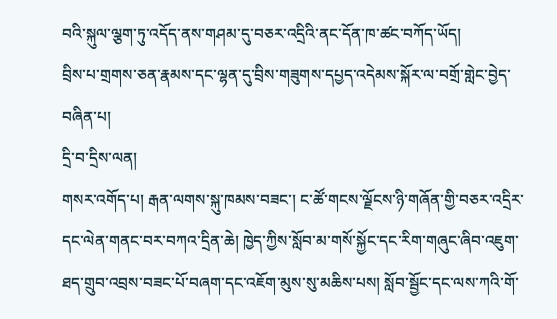བའི་སྐུལ་ལྕག་ཏུ་འདོད་ནས་གཤམ་དུ་བཅར་འདྲིའི་ནང་དོན་ཁ་ཚང་བཀོད་ཡོད།
བྲིས་པ་གྲགས་ཅན་རྣམས་དང་ལྷན་དུ་བྲིས་གཟུགས་དཔྱད་འདེམས་སྐོར་ལ་བགྲོ་གླེང་བྱེད་བཞིན་པ།
དྲི་བ་དྲིས་ལན།
གསར་འགོད་པ། རྒན་ལགས་སྐུ་ཁམས་བཟང་། ང་ཚོ་གངས་ལྗོངས་ཉི་གཞོན་གྱི་བཅར་འདྲིར་དང་ལེན་གནང་བར་བཀའ་དྲིན་ཆེ། ཁྱེད་ཀྱིས་སློབ་མ་གསོ་སྐྱོང་དང་རིག་གཞུང་ཞིབ་འཇུག་ཐད་གྲུབ་འབྲས་བཟང་པོ་བཞག་དང་འཇོག་མུས་སུ་མཆིས་པས། སློབ་སྦྱོང་དང་ལས་ཀའི་གོ་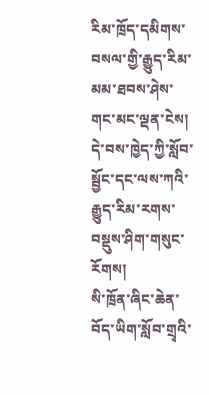རིམ་ཁྲོད་དམིགས་བསལ་གྱི་རྒྱུད་རིམ་མམ་ཐབས་ཤེས་གང་མང་ལྡན་ངེས། དེ་བས་ཁྱེད་ཀྱི་སློབ་སྦྱོང་དང་ལས་ཀའི་རྒྱུད་རིམ་རགས་བསྡུས་ཤིག་གསུང་རོགས།
སི་ཁྲོན་ཞིང་ཆེན་བོད་ཡིག་སློབ་གྲྭའི་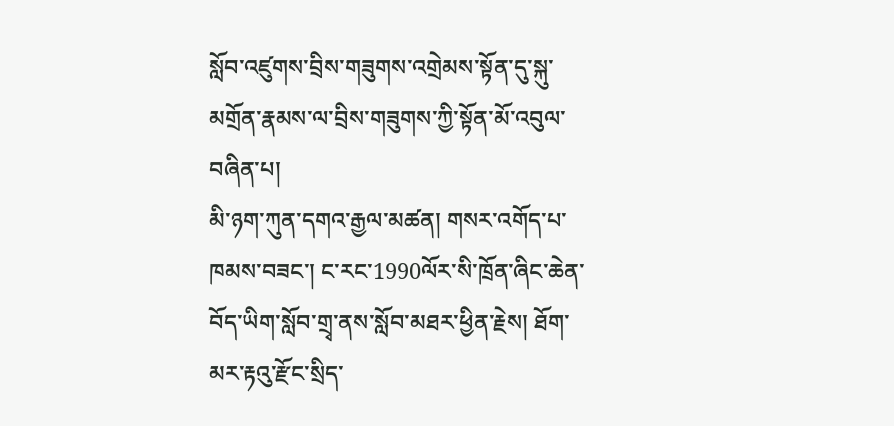སློབ་འཛུགས་བྲིས་གཟུགས་འགྲེམས་སྟོན་དུ་སྐུ་མགྲོན་རྣམས་ལ་བྲིས་གཟུགས་ཀྱི་སྟོན་མོ་འབུལ་བཞིན་པ།
མི་ཉག་ཀུན་དགའ་རྒྱལ་མཚན། གསར་འགོད་པ་ཁམས་བཟང་། ང་རང་1990ལོར་སི་ཁྲོན་ཞིང་ཆེན་བོད་ཡིག་སློབ་གྲྭ་ནས་སློབ་མཐར་ཕྱིན་རྗེས། ཐོག་མར་རྟའུ་རྫོང་སྲིད་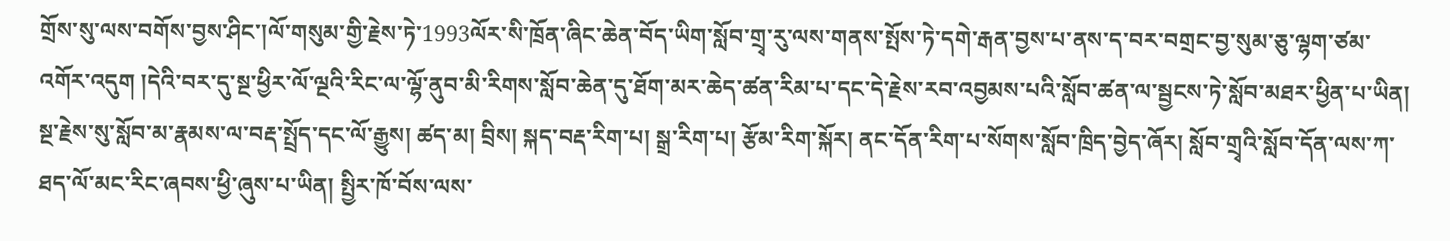གྲོས་སུ་ལས་བགོས་བྱས་ཤིང་།ལོ་གསུམ་གྱི་རྗེས་ཏེ་1993ལོར་སི་ཁྲོན་ཞིང་ཆེན་བོད་ཡིག་སློབ་གྲྭ་རུ་ལས་གནས་སྤོས་ཏེ་དགེ་རྒན་བྱས་པ་ནས་ད་བར་བགྲང་བྱ་སུམ་ཅུ་ལྷག་ཙམ་འགོར་འདུག །དེའི་བར་དུ་སྔ་ཕྱིར་ལོ་ལྔའི་རིང་ལ་ལྷོ་ནུབ་མི་རིགས་སློབ་ཆེན་དུ་ཐོག་མར་ཆེད་ཚན་རིམ་པ་དང་དེ་རྗེས་རབ་འབྱམས་པའི་སློབ་ཚན་ལ་སྦྱངས་ཏེ་སློབ་མཐར་ཕྱིན་པ་ཡིན། སྔ་རྗེས་སུ་སློབ་མ་རྣམས་ལ་བརྡ་སྤྲོད་དང་ལོ་རྒྱུས། ཚད་མ། བྲིས། སྐད་བརྡ་རིག་པ། སྒྲ་རིག་པ། རྩོམ་རིག་སྐོར། ནང་དོན་རིག་པ་སོགས་སློབ་ཁྲིད་བྱེད་ཞོར། སློབ་གྲྭའི་སློབ་དོན་ལས་ཀ་ཐད་ལོ་མང་རིང་ཞབས་ཕྱི་ཞུས་པ་ཡིན། སྤྱིར་ཁོ་བོས་ལས་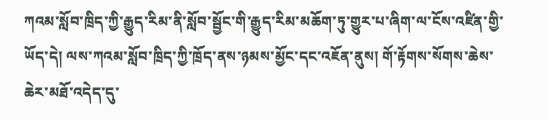ཀའམ་སློབ་ཁྲིད་ཀྱི་རྒྱུད་རིམ་ནི་སློབ་སྦྱོང་གི་རྒྱུད་རིམ་མཆོག་ཏུ་གྱུར་པ་ཞིག་ལ་ངོས་འཛིན་གྱི་ཡོད་དེ། ལས་ཀའམ་སློབ་ཁྲིད་ཀྱི་ཁྲོད་ནས་ཉམས་མྱོང་དང་འཇོན་ནུས། གོ་རྟོགས་སོགས་ཆེས་ཆེར་མཐོ་འདེད་དུ་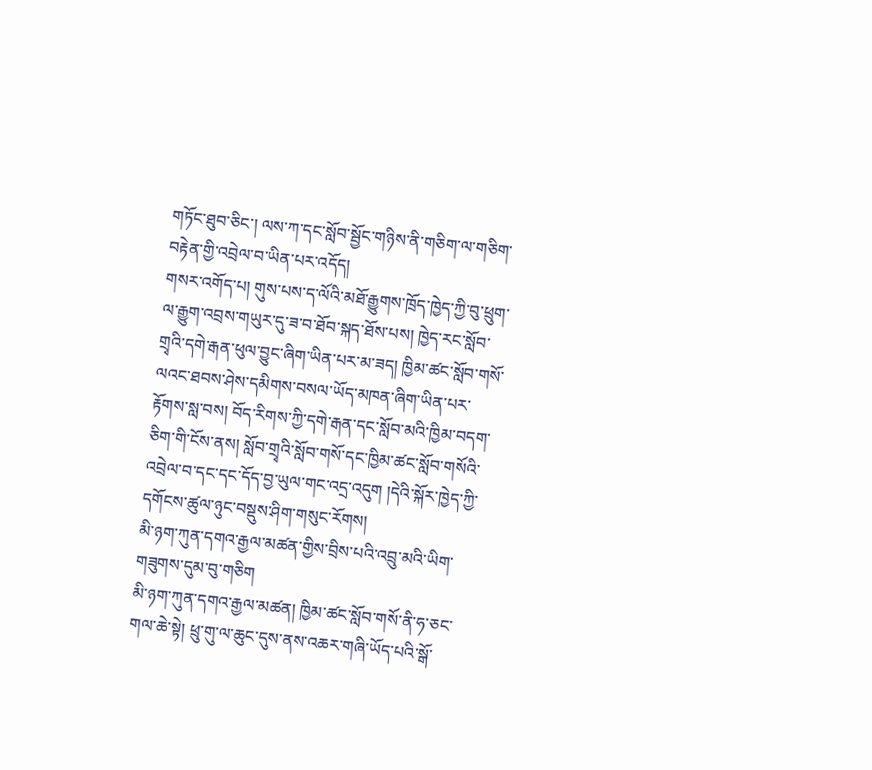གཏོང་ཐུབ་ཅིང་། ལས་ཀ་དང་སློབ་སྦྱོང་གཉིས་ནི་གཅིག་ལ་གཅིག་བརྟེན་གྱི་འབྲེལ་བ་ཡིན་པར་འདོད།
གསར་འགོད་པ། གུས་པས་ད་ལོའི་མཐོ་རྒྱུགས་ཁྲོད་ཁྱེད་ཀྱི་བུ་ཕྲུག་ལ་རྒྱུག་འབྲས་གཡུར་དུ་ཟ་བ་ཐོབ་སྐད་ཐོས་པས། ཁྱེད་རང་སློབ་གྲྭའི་དགེ་རྒན་ཕུལ་བྱུང་ཞིག་ཡིན་པར་མ་ཟད། ཁྱིམ་ཚང་སློབ་གསོ་ལའང་ཐབས་ཤེས་དམིགས་བསལ་ཡོད་མཁན་ཞིག་ཡིན་པར་རྟོགས་སླ་བས། བོད་རིགས་ཀྱི་དགེ་རྒན་དང་སློབ་མའི་ཁྱིམ་བདག་ཅིག་གི་ངོས་ནས། སློབ་གྲྭའི་སློབ་གསོ་དང་ཁྱིམ་ཚང་སློབ་གསོའི་འབྲེལ་བ་དང་དང་དོད་བྱ་ཡུལ་གང་འདྲ་འདུག །དེའི་སྐོར་ཁྱེད་ཀྱི་དགོངས་ཚུལ་ཉུང་བསྡུས་ཤིག་གསུང་རོགས།
མི་ཉག་ཀུན་དགའ་རྒྱལ་མཚན་གྱིས་བྲིས་པའི་འབྲུ་མའི་ཡིག་གཟུགས་དུམ་བུ་གཅིག
མི་ཉག་ཀུན་དགའ་རྒྱལ་མཚན། ཁྱིམ་ཚང་སློབ་གསོ་ནི་ཧ་ཅང་གལ་ཆེ་སྟེ། ཕྲུ་གུ་ལ་ཆུང་དུས་ནས་འཆར་གཞི་ཡོད་པའི་སྒོ་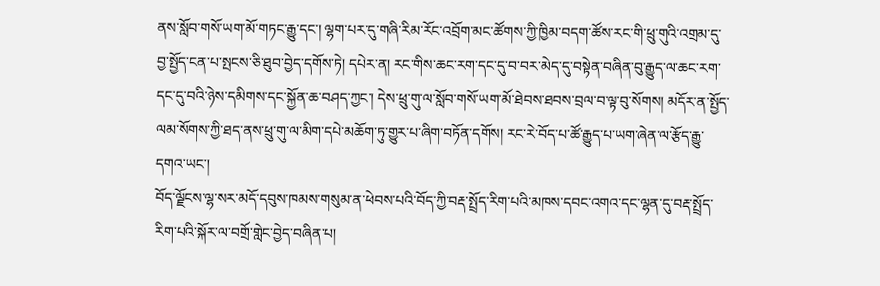ནས་སློབ་གསོ་ཡག་མོ་གཏང་རྒྱུ་དང་། ལྷག་པར་དུ་གཞི་རིམ་རོང་འབྲོག་མང་ཚོགས་ཀྱི་ཁྱིམ་བདག་ཚོས་རང་གི་ཕྲུ་གུའི་འགྲམ་དུ་བྱ་སྤྱོད་ངན་པ་སྤངས་ཅི་ཐུབ་བྱེད་དགོས་ཏེ། དཔེར་ན། རང་གིས་ཆང་རག་དང་དུ་བ་བར་མེད་དུ་བསྟེན་བཞིན་བུ་རྒྱུད་ལ་ཆང་རག་དང་དུ་བའི་ཉེས་དམིགས་དང་སྐྱོན་ཆ་བཤད་ཀྱང་། དེས་ཕྲུ་གུ་ལ་སློབ་གསོ་ཡག་མོ་ཐེབས་ཐབས་བྲལ་བ་ལྟ་བུ་སོགས། མདོར་ན་སྤྱོད་ལམ་སོགས་ཀྱི་ཐད་ནས་ཕྲུ་གུ་ལ་མིག་དཔེ་མཆོག་ཏུ་གྱུར་པ་ཞིག་བཏོན་དགོས། རང་རེ་བོད་པ་ཚོ་རྒྱུད་པ་ཡག་ཞེན་ལ་རྩོད་རྒྱུ་དགའ་ཡང་།
བོད་ལྗོངས་ལྷ་སར་མདོ་དབུས་ཁམས་གསུམ་ན་ཕེབས་པའི་བོད་ཀྱི་བརྡ་སྤྲོད་རིག་པའི་མཁས་དབང་འགའ་དང་ལྷན་དུ་བརྡ་སྤྲོད་རིག་པའི་སྐོར་ལ་བགྲོ་གླེང་བྱེད་བཞིན་པ།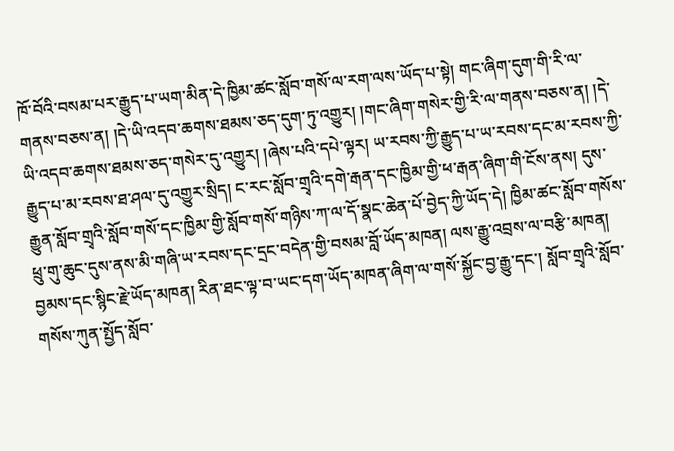ཁོ་བོའི་བསམ་པར་རྒྱུད་པ་ཡག་མིན་དེ་ཁྱིམ་ཚང་སློབ་གསོ་ལ་རག་ལས་ཡོད་པ་སྟེ། གང་ཞིག་དུག་གི་རི་ལ་གནས་བཅས་ན། །དེ་ཡི་འདབ་ཆགས་ཐམས་ཅད་དུག་ཏུ་འགྱུར། །གང་ཞིག་གསེར་གྱི་རི་ལ་གནས་བཅས་ན། །དེ་ཡི་འདབ་ཆགས་ཐམས་ཅད་གསེར་དུ་འགྱུར། །ཞེས་པའི་དཔེ་ལྟར། ཡ་རབས་ཀྱི་རྒྱུད་པ་ཡ་རབས་དང་མ་རབས་ཀྱི་རྒྱུད་པ་མ་རབས་ཐ་ཤལ་དུ་འགྱུར་སྲིད། ང་རང་སློབ་གྲྭའི་དགེ་རྒན་དང་ཁྱིམ་གྱི་ཕ་རྒན་ཞིག་གི་ངོས་ནས། དུས་རྒྱུན་སློབ་གྲྭའི་སློབ་གསོ་དང་ཁྱིམ་གྱི་སློབ་གསོ་གཉིས་ཀ་ལ་དོ་སྣང་ཆེན་པོ་བྱེད་ཀྱི་ཡོད་དེ། ཁྱིམ་ཚང་སློབ་གསོས་ཕྲུ་གུ་ཆུང་དུས་ནས་མི་གཞི་ཡ་རབས་དང་དྲང་བདེན་གྱི་བསམ་བློ་ཡོད་མཁན། ལས་རྒྱུ་འབྲས་ལ་བརྩི་མཁན། བྱམས་དང་སྙིང་རྗེ་ཡོད་མཁན། རིན་ཐང་ལྟ་བ་ཡང་དག་ཡོད་མཁན་ཞིག་ལ་གསོ་སྐྱོང་བྱ་རྒྱུ་དང་། སློབ་གྲྭའི་སློབ་གསོས་ཀུན་སྤྱོད་སློབ་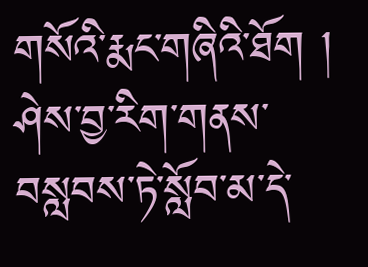གསོའི་རྨང་གཞིའི་ཐོག །
ཤེས་བྱ་རིག་གནས་བསླབས་ཏེ་སློབ་མ་དེ་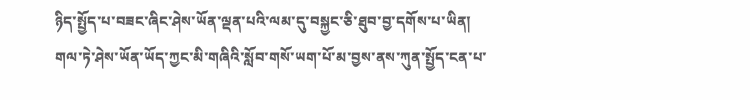ཉིད་སྤྱོད་པ་བཟང་ཞིང་ཤེས་ཡོན་ལྡན་པའི་ལམ་དུ་བསྐྱང་ཅི་ཐུབ་བྱ་དགོས་པ་ཡིན། གལ་ཏེ་ཤེས་ཡོན་ཡོད་ཀྱང་མི་གཞིའི་སློབ་གསོ་ཡག་པོ་མ་བྱས་ནས་ཀུན་སྤྱོད་ངན་པ་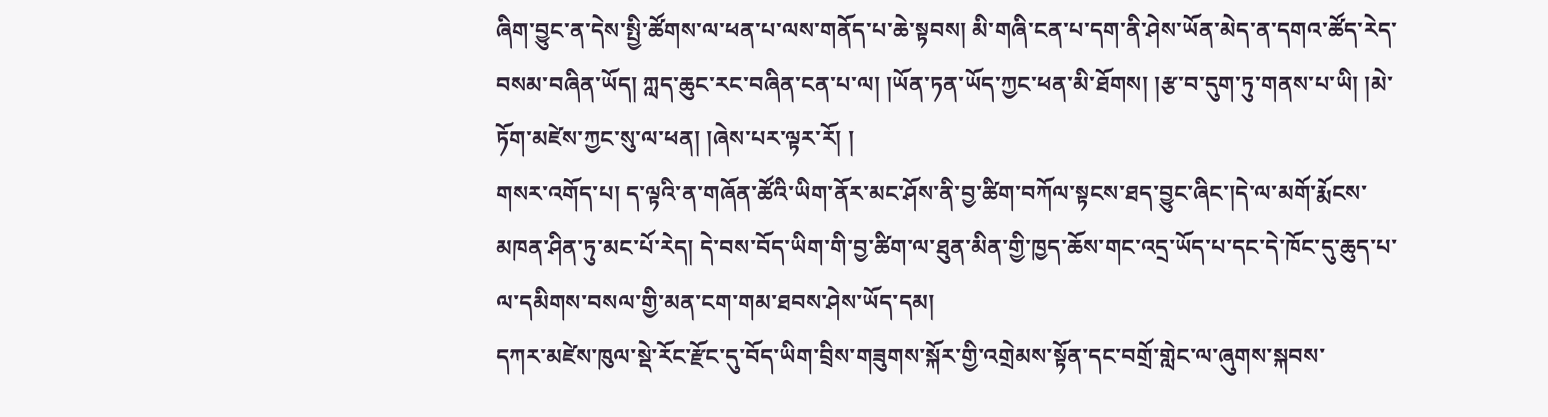ཞིག་བྱུང་ན་དེས་སྤྱི་ཚོགས་ལ་ཕན་པ་ལས་གནོད་པ་ཆེ་སྟབས། མི་གཞི་ངན་པ་དག་ནི་ཤེས་ཡོན་མེད་ན་དགའ་ཚོད་རེད་བསམ་བཞིན་ཡོད། ཀླད་ཆུང་རང་བཞིན་ངན་པ་ལ། །ཡོན་ཏན་ཡོད་ཀྱང་ཕན་མི་ཐོགས། །རྩ་བ་དུག་ཏུ་གནས་པ་ཡི། །མེ་ཏོག་མཛེས་ཀྱང་སུ་ལ་ཕན། །ཞེས་པར་ལྟར་རོ། །
གསར་འགོད་པ། ད་ལྟའི་ན་གཞོན་ཚོའི་ཡིག་ནོར་མང་ཤོས་ནི་བྱ་ཚིག་བཀོལ་སྟངས་ཐད་བྱུང་ཞིང་།དེ་ལ་མགོ་རྨོངས་མཁན་ཤིན་ཏུ་མང་པོ་རེད། དེ་བས་བོད་ཡིག་གི་བྱ་ཚིག་ལ་ཐུན་མིན་གྱི་ཁྱད་ཆོས་གང་འདྲ་ཡོད་པ་དང་དེ་ཁོང་དུ་ཆུད་པ་ལ་དམིགས་བསལ་གྱི་མན་ངག་གམ་ཐབས་ཤེས་ཡོད་དམ།
དཀར་མཛེས་ཁུལ་སྡེ་རོང་རྫོང་དུ་བོད་ཡིག་བྲིས་གཟུགས་སྐོར་གྱི་འགྲེམས་སྟོན་དང་བགྲོ་གླེང་ལ་ཞུགས་སྐབས་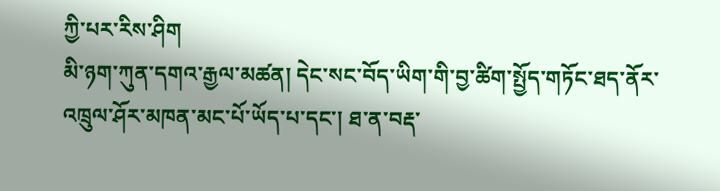ཀྱི་པར་རིས་ཤིག
མི་ཉག་ཀུན་དགའ་རྒྱལ་མཚན། དེང་སང་བོད་ཡིག་གི་བྱ་ཚིག་སྤྱོད་གཏོང་ཐད་ནོར་འཁྲུལ་ཤོར་མཁན་མང་པོ་ཡོད་པ་དང་། ཐ་ན་བརྡ་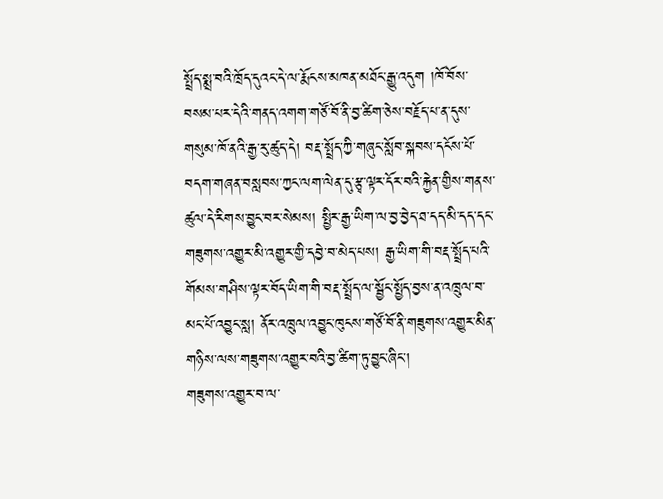སྤྲོད་སྨྲ་བའི་ཁྲོད་དུའང་དེ་ལ་རྨོངས་མཁན་མཐོང་རྒྱུ་འདུག །ཁོ་བོས་བསམ་པར་དེའི་གནད་འགག་གཙོ་བོ་ནི་བྱ་ཚིག་ཅེས་བརྗོད་པ་ན་དུས་གསུམ་ཁོ་ནའི་རྒྱ་རུ་ཚུད་དེ། བརྡ་སྤྲོད་ཀྱི་གཞུང་སློབ་སྐབས་དངོས་པོ་བདག་གཞན་བསླབས་ཀྱང་ལག་ལེན་དུ་རྩྭ་ལྟར་དོར་བའི་རྐྱེན་གྱིས་གནས་ཚུལ་དེ་རིགས་བྱུང་བར་སེམས། སྤྱིར་རྒྱ་ཡིག་ལ་བྱ་བྱེད་ཐ་དད་མི་དད་དང་གཟུགས་འགྱུར་མི་འགྱུར་གྱི་དབྱེ་བ་མེད་པས། རྒྱ་ཡིག་གི་བརྡ་སྤྲོད་པའི་གོམས་གཤིས་ལྟར་བོད་ཡིག་གི་བརྡ་སྤྲོད་ལ་སྦྱོང་སྤྱོད་བྱས་ན་འཁྲུལ་བ་མང་པོ་འབྱུང་སླ། ནོར་འཁྲུལ་འབྱུང་ཁུངས་གཙོ་བོ་ནི་གཟུགས་འགྱུར་མིན་གཉིས་ལས་གཟུགས་འགྱུར་བའི་བྱ་ཚིག་ཏུ་བྱུང་ཞིང་།
གཟུགས་འགྱུར་བ་ལ་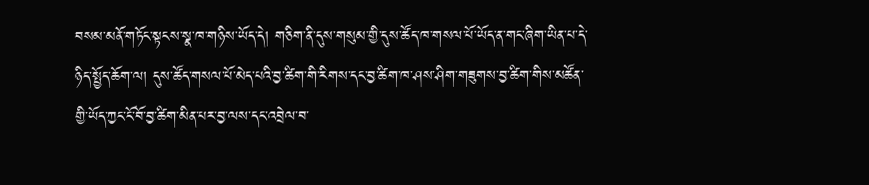བསམ་མནོ་གཏོང་སྟངས་སྣ་ཁ་གཉིས་ཡོད་དེ། གཅིག་ནི་དུས་གསུམ་གྱི་དུས་ཚོད་ཁ་གསལ་པོ་ཡོད་ན་གང་ཞིག་ཡིན་པ་དེ་ཉིད་སྤྱོད་ཆོག་ལ། དུས་ཚོད་གསལ་པོ་མེད་པའི་བྱ་ཚིག་གི་རིགས་དང་བྱ་ཚིག་ཁ་ཤས་ཤིག་གཟུགས་བྱ་ཚིག་གིས་མཚོན་གྱི་ཡོད་ཀྱང་ངོ་བོ་བྱ་ཚིག་མིན་པར་བྱ་ལས་དང་འབྲེལ་བ་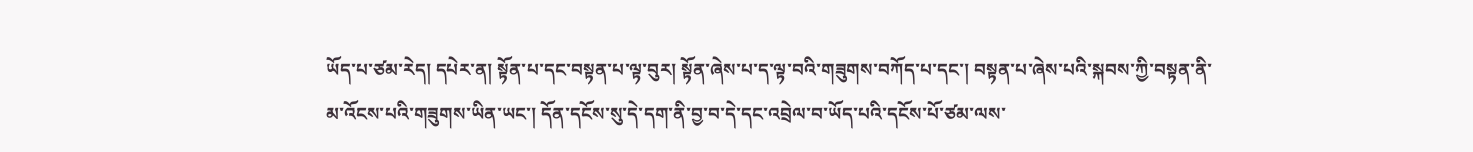ཡོད་པ་ཙམ་རེད། དཔེར་ན། སྟོན་པ་དང་བསྟན་པ་ལྟ་བུར། སྟོན་ཞེས་པ་ད་ལྟ་བའི་གཟུགས་བཀོད་པ་དང་། བསྟན་པ་ཞེས་པའི་སྐབས་ཀྱི་བསྟན་ནི་མ་འོངས་པའི་གཟུགས་ཡིན་ཡང་། དོན་དངོས་སུ་དེ་དག་ནི་བྱ་བ་དེ་དང་འབྲེལ་བ་ཡོད་པའི་དངོས་པོ་ཙམ་ལས་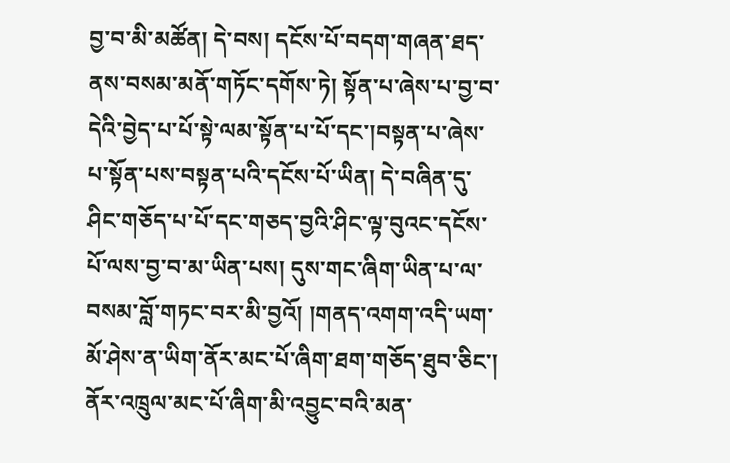བྱ་བ་མི་མཚོན། དེ་བས། དངོས་པོ་བདག་གཞན་ཐད་ནས་བསམ་མནོ་གཏོང་དགོས་ཏེ། སྟོན་པ་ཞེས་པ་བྱ་བ་དེའི་བྱེད་པ་པོ་སྟེ་ལམ་སྟོན་པ་པོ་དང་།བསྟན་པ་ཞེས་པ་སྟོན་པས་བསྟན་པའི་དངོས་པོ་ཡིན། དེ་བཞིན་དུ་ཤིང་གཅོད་པ་པོ་དང་གཅད་བྱའི་ཤིང་ལྟ་བུའང་དངོས་པོ་ལས་བྱ་བ་མ་ཡིན་པས། དུས་གང་ཞིག་ཡིན་པ་ལ་བསམ་བློ་གཏང་བར་མི་བྱའོ། །གནད་འགག་འདི་ཡག་མོ་ཤེས་ན་ཡིག་ནོར་མང་པོ་ཞིག་ཐག་གཅོད་ཐུབ་ཅིང་། ནོར་འཁྲུལ་མང་པོ་ཞིག་མི་འབྱུང་བའི་མན་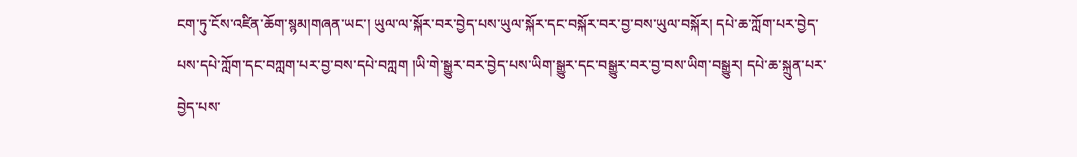ངག་ཏུ་ངོས་འཛིན་ཆོག་སྙམ།གཞན་ཡང་། ཡུལ་ལ་སྐོར་བར་བྱེད་པས་ཡུལ་སྐོར་དང་བསྐོར་བར་བྱ་བས་ཡུལ་བསྐོར། དཔེ་ཆ་ཀློག་པར་བྱེད་པས་དཔེ་ཀློག་དང་བཀླག་པར་བྱ་བས་དཔེ་བཀླག །ཡི་གེ་སྒྱུར་བར་བྱེད་པས་ཡིག་སྒྱུར་དང་བསྒྱུར་བར་བྱ་བས་ཡིག་བསྒྱུར། དཔེ་ཆ་སྐྲུན་པར་བྱེད་པས་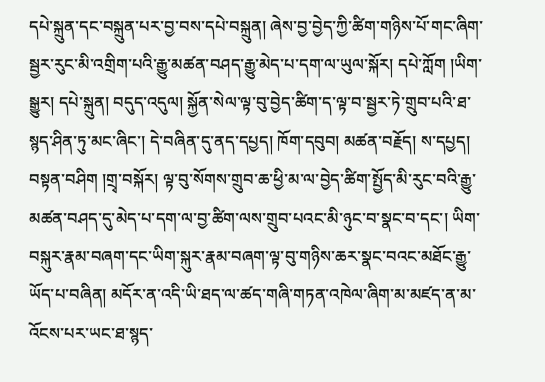དཔེ་སྐྲུན་དང་བསྐྲུན་པར་བྱ་བས་དཔེ་བསྐྲུན། ཞེས་བྱ་བྱེད་ཀྱི་ཚིག་གཉིས་པོ་གང་ཞིག་སྦྱར་རུང་མི་འགྲིག་པའི་རྒྱུ་མཚན་བཤད་རྒྱུ་མེད་པ་དག་ལ་ཡུལ་སྐོར། དཔེ་ཀློག །ཡིག་སྒྱུར། དཔེ་སྐྲུན། བདུད་འདུལ། སྐྱོན་སེལ་ལྟ་བུ་བྱེད་ཚིག་ད་ལྟ་བ་སྦྱར་ཏེ་གྲུབ་པའི་ཐ་སྙད་ཤིན་ཏུ་མང་ཞིང་། དེ་བཞིན་དུ་ནད་དཔྱད། ཁོག་དབུབ། མཚན་བརྗོད། ས་དཔྱད། བསྟན་བཤིག །གྲྭ་བསྐོར། ལྟ་བུ་སོགས་གྲུབ་ཆ་ཕྱི་མ་ལ་བྱེད་ཚིག་སྤྱོད་མི་རུང་བའི་རྒྱུ་མཚན་བཤད་དུ་མེད་པ་དག་ལ་བྱ་ཚིག་ལས་གྲུབ་པའང་མི་ཉུང་བ་སྣང་བ་དང་། ཡིག་བསྐུར་རྣམ་བཞག་དང་ཡིག་སྐུར་རྣམ་བཞག་ལྟ་བུ་གཉིས་ཆར་སྣང་བའང་མཐོང་རྒྱུ་ཡོད་པ་བཞིན། མདོར་ན་འདི་ཡི་ཐད་ལ་ཚད་གཞི་གཏན་འཁེལ་ཞིག་མ་མཛད་ན་མ་འོངས་པར་ཡང་ཐ་སྙད་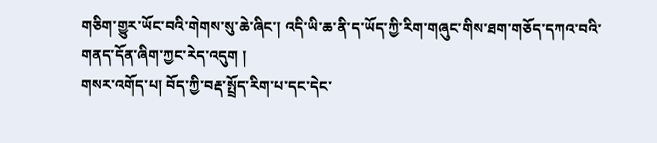གཅིག་གྱུར་ཡོང་བའི་གེགས་སུ་ཆེ་ཞིང་། འདི་ཡི་ཆ་ནི་ད་ཡོད་ཀྱི་རིག་གཞུང་གིས་ཐག་གཅོད་དཀའ་བའི་གནད་དོན་ཞིག་ཀྱང་རེད་འདུག །
གསར་འགོད་པ། བོད་ཀྱི་བརྡ་སྤྲོད་རིག་པ་དང་དེང་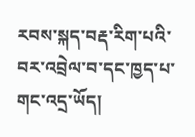རབས་སྐད་བརྡ་རིག་པའི་བར་འབྲེལ་བ་དང་ཁྱད་པ་གང་འདྲ་ཡོད།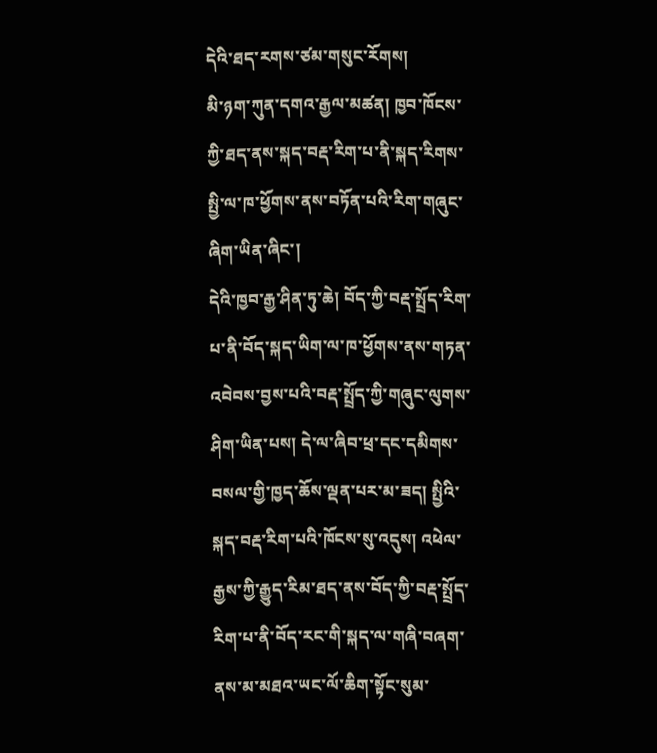དེའི་ཐད་རགས་ཙམ་གསུང་རོགས།
མི་ཉག་ཀུན་དགའ་རྒྱལ་མཚན། ཁྱབ་ཁོངས་ཀྱི་ཐད་ནས་སྐད་བརྡ་རིག་པ་ནི་སྐད་རིགས་སྤྱི་ལ་ཁ་ཕྱོགས་ནས་བཏོན་པའི་རིག་གཞུང་ཞིག་ཡིན་ཞིང་།
དེའི་ཁྱབ་རྒྱ་ཤིན་ཏུ་ཆེ། བོད་ཀྱི་བརྡ་སྤྲོད་རིག་པ་ནི་བོད་སྐད་ཡིག་ལ་ཁ་ཕྱོགས་ནས་གཏན་འབེབས་བྱས་པའི་བརྡ་སྤྲོད་ཀྱི་གཞུང་ལུགས་ཤིག་ཡིན་པས། དེ་ལ་ཞིབ་ཕྲ་དང་དམིགས་བསལ་གྱི་ཁྱད་ཆོས་ལྡན་པར་མ་ཟད། སྤྱིའི་སྐད་བརྡ་རིག་པའི་ཁོངས་སུ་འདུས། འཕེལ་རྒྱས་ཀྱི་རྒྱུད་རིམ་ཐད་ནས་བོད་ཀྱི་བརྡ་སྤྲོད་རིག་པ་ནི་བོད་རང་གི་སྐད་ལ་གཞི་བཞག་ནས་མ་མཐའ་ཡང་ལོ་ཆིག་སྟོང་སུམ་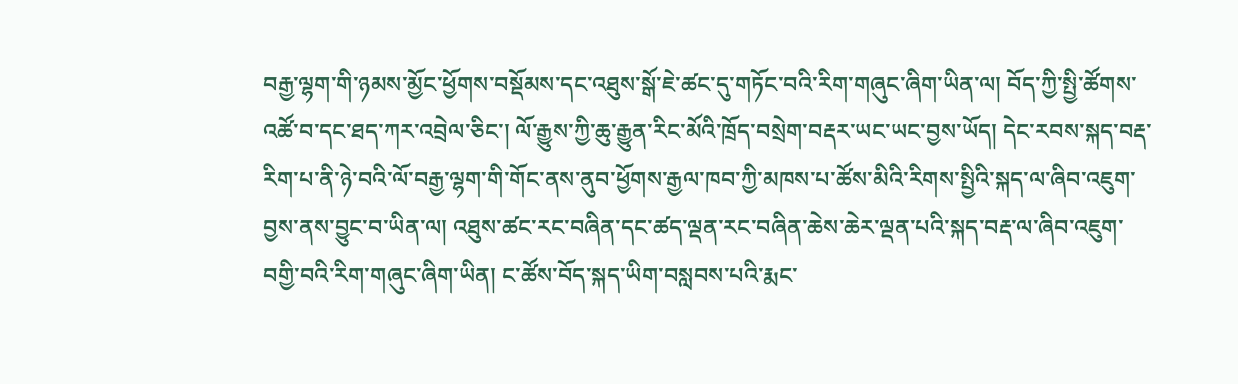བརྒྱ་ལྷག་གི་ཉམས་མྱོང་ཕྱོགས་བསྡོམས་དང་འཐུས་སྒོ་ཇེ་ཚང་དུ་གཏོང་བའི་རིག་གཞུང་ཞིག་ཡིན་ལ། བོད་ཀྱི་སྤྱི་ཚོགས་འཚོ་བ་དང་ཐད་ཀར་འབྲེལ་ཅིང་། ལོ་རྒྱུས་ཀྱི་ཆུ་རྒྱུན་རིང་མོའི་ཁྲོད་བསྲེག་བརྡར་ཡང་ཡང་བྱས་ཡོད། དེང་རབས་སྐད་བརྡ་རིག་པ་ནི་ཉེ་བའི་ལོ་བརྒྱ་ལྷག་གི་གོང་ནས་ནུབ་ཕྱོགས་རྒྱལ་ཁབ་ཀྱི་མཁས་པ་ཚོས་མིའི་རིགས་སྤྱིའི་སྐད་ལ་ཞིབ་འཇུག་བྱས་ནས་བྱུང་བ་ཡིན་ལ། འཐུས་ཚང་རང་བཞིན་དང་ཚད་ལྡན་རང་བཞིན་ཆེས་ཆེར་ལྡན་པའི་སྐད་བརྡ་ལ་ཞིབ་འཇུག་བགྱི་བའི་རིག་གཞུང་ཞིག་ཡིན། ང་ཚོས་བོད་སྐད་ཡིག་བསླབས་པའི་རྨང་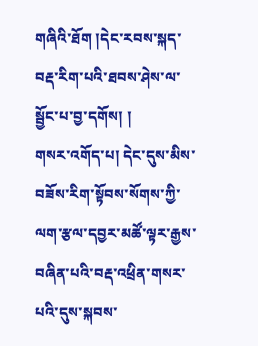གཞིའི་ཐོག །དེང་རབས་སྐད་བརྡ་རིག་པའི་ཐབས་ཤེས་ལ་སྦྱོང་པ་བྱ་དགོས། །
གསར་འགོད་པ། དེང་དུས་མིས་བཟོས་རིག་སྟོབས་སོགས་ཀྱི་ལག་རྩལ་དབྱར་མཚོ་ལྟར་རྒྱས་བཞིན་པའི་བརྡ་འཕྲིན་གསར་པའི་དུས་སྐབས་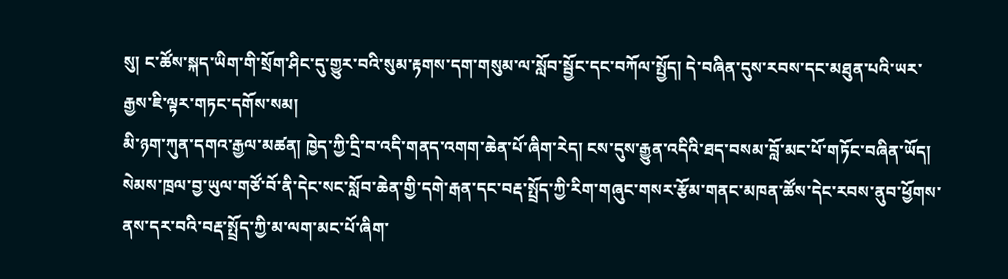སུ། ང་ཚོས་སྐད་ཡིག་གི་སྲོག་ཤིང་དུ་གྱུར་བའི་སུམ་རྟགས་དག་གསུམ་ལ་སློབ་སྦྱོང་དང་བཀོལ་སྤྱོད། དེ་བཞིན་དུས་རབས་དང་མཐུན་པའི་ཡར་རྒྱས་ཇི་ལྟར་གཏང་དགོས་སམ།
མི་ཉག་ཀུན་དགའ་རྒྱལ་མཚན། ཁྱེད་ཀྱི་དྲི་བ་འདི་གནད་འགག་ཆེན་པོ་ཞིག་རེད། ངས་དུས་རྒྱུན་འདིའི་ཐད་བསམ་བློ་མང་པོ་གཏོང་བཞིན་ཡོད། སེམས་ཁྲལ་བྱ་ཡུལ་གཙོ་བོ་ནི་དེང་སང་སློབ་ཆེན་གྱི་དགེ་རྒན་དང་བརྡ་སྤྲོད་ཀྱི་རིག་གཞུང་གསར་རྩོམ་གནང་མཁན་ཚོས་དེང་རབས་ནུབ་ཕྱོགས་ནས་དར་བའི་བརྡ་སྤྲོད་ཀྱི་མ་ལག་མང་པོ་ཞིག་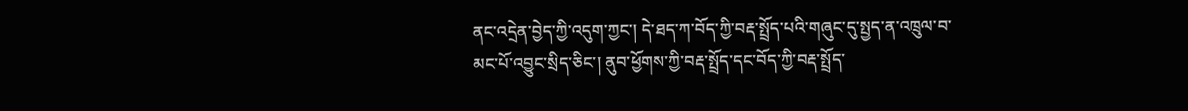ནང་འདྲེན་བྱེད་ཀྱི་འདུག་ཀྱང་། དེ་ཐད་ཀ་བོད་ཀྱི་བརྡ་སྤྲོད་པའི་གཞུང་དུ་སྤྱད་ན་འཁྲུལ་བ་མང་པོ་འབྱུང་སྲིད་ཅིང་། ནུབ་ཕྱོགས་ཀྱི་བརྡ་སྤྲོད་དང་བོད་ཀྱི་བརྡ་སྤྲོད་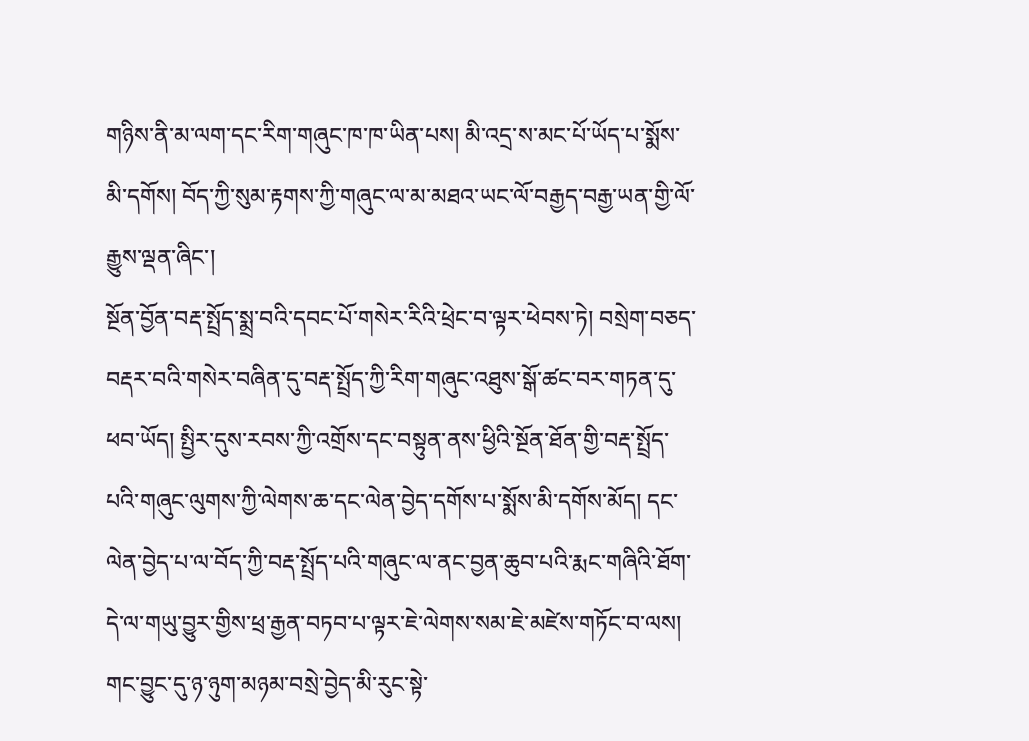གཉིས་ནི་མ་ལག་དང་རིག་གཞུང་ཁ་ཁ་ཡིན་པས། མི་འདྲ་ས་མང་པོ་ཡོད་པ་སྨོས་མི་དགོས། བོད་ཀྱི་སུམ་རྟགས་ཀྱི་གཞུང་ལ་མ་མཐའ་ཡང་ལོ་བརྒྱད་བརྒྱ་ཡན་གྱི་ལོ་རྒྱུས་ལྡན་ཞིང་།
སྔོན་བྱོན་བརྡ་སྤྲོད་སྨྲ་བའི་དབང་པོ་གསེར་རིའི་ཕྲེང་བ་ལྟར་ཕེབས་ཏེ། བསྲེག་བཅད་བརྡར་བའི་གསེར་བཞིན་དུ་བརྡ་སྤྲོད་ཀྱི་རིག་གཞུང་འཐུས་སྒོ་ཚང་བར་གཏན་དུ་ཕབ་ཡོད། སྤྱིར་དུས་རབས་ཀྱི་འགྲོས་དང་བསྟུན་ནས་ཕྱིའི་སྔོན་ཐོན་གྱི་བརྡ་སྤྲོད་པའི་གཞུང་ལུགས་ཀྱི་ལེགས་ཆ་དང་ལེན་བྱེད་དགོས་པ་སྨོས་མི་དགོས་མོད། དང་ལེན་བྱེད་པ་ལ་བོད་ཀྱི་བརྡ་སྤྲོད་པའི་གཞུང་ལ་ནང་བྱན་ཆུབ་པའི་རྨང་གཞིའི་ཐོག་དེ་ལ་གཡུ་བྱུར་གྱིས་ཕྲ་རྒྱན་བཏབ་པ་ལྟར་ཇེ་ལེགས་སམ་ཇེ་མཛེས་གཏོང་བ་ལས། གང་བྱུང་དུ་ཉ་ཉུག་མཉམ་བསྲེ་བྱེད་མི་རུང་སྟེ་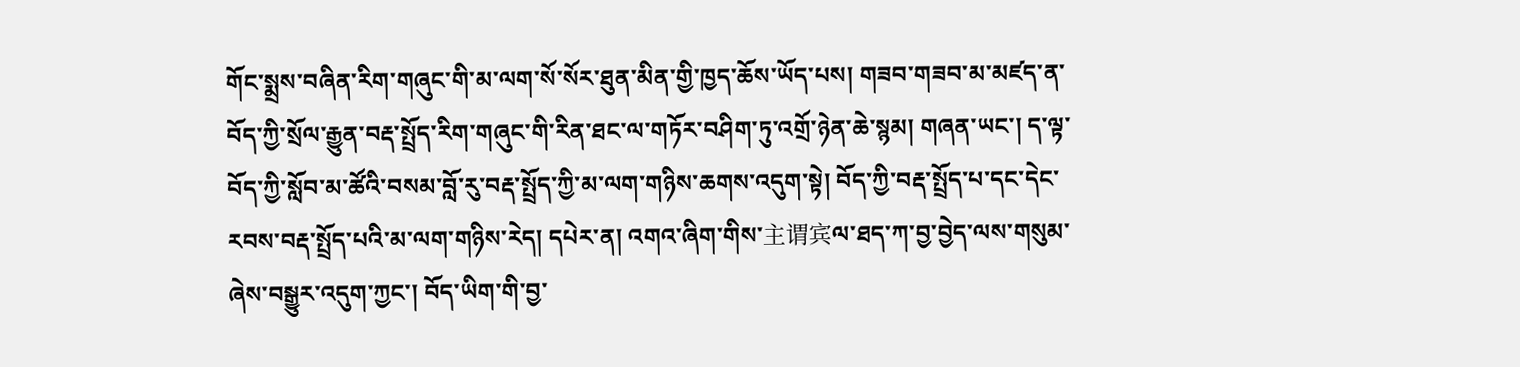གོང་སྨྲས་བཞིན་རིག་གཞུང་གི་མ་ལག་སོ་སོར་ཐུན་མིན་གྱི་ཁྱད་ཆོས་ཡོད་པས། གཟབ་གཟབ་མ་མཛད་ན་བོད་ཀྱི་སྲོལ་རྒྱུན་བརྡ་སྤྲོད་རིག་གཞུང་གི་རིན་ཐང་ལ་གཏོར་བཤིག་ཏུ་འགྲོ་ཉེན་ཆེ་སྙམ། གཞན་ཡང་། ད་ལྟ་བོད་ཀྱི་སློབ་མ་ཚོའི་བསམ་བློ་རུ་བརྡ་སྤྲོད་ཀྱི་མ་ལག་གཉིས་ཆགས་འདུག་སྟེ། བོད་ཀྱི་བརྡ་སྤྲོད་པ་དང་དེང་རབས་བརྡ་སྤྲོད་པའི་མ་ལག་གཉིས་རེད། དཔེར་ན། འགའ་ཞིག་གིས་主谓宾ལ་ཐད་ཀ་བྱ་བྱེད་ལས་གསུམ་ཞེས་བསྒྱུར་འདུག་ཀྱང་། བོད་ཡིག་གི་བྱ་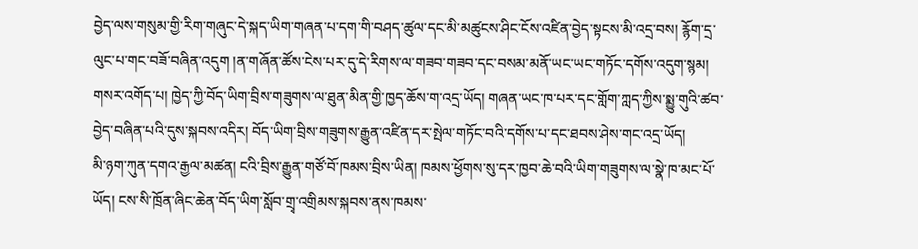བྱེད་ལས་གསུམ་གྱི་རིག་གཞུང་དེ་སྐད་ཡིག་གཞན་པ་དག་གི་བཤད་ཚུལ་དང་མི་མཚུངས་ཤིང་ངོས་འཛིན་བྱེད་སྟངས་མི་འདྲ་བས། རྙོག་དྲ་ལུང་པ་གང་བཟོ་བཞིན་འདུག །ན་གཞོན་ཚོས་ངེས་པར་དུ་དེ་རིགས་ལ་གཟབ་གཟབ་དང་བསམ་མནོ་ཡང་ཡང་གཏོང་དགོས་འདུག་སྙམ།
གསར་འགོད་པ། ཁྱེད་ཀྱི་བོད་ཡིག་བྲིས་གཟུགས་ལ་ཐུན་མིན་གྱི་ཁྱད་ཆོས་ག་འདྲ་ཡོད། གཞན་ཡང་ཁ་པར་དང་གློག་ཀླད་ཀྱིས་སྨྱུ་གུའི་ཚབ་བྱེད་བཞིན་པའི་དུས་སྐབས་འདིར། བོད་ཡིག་བྲིས་གཟུགས་རྒྱུན་འཛིན་དར་སྤེལ་གཏོང་བའི་དགོས་པ་དང་ཐབས་ཤེས་གང་འདྲ་ཡོད།
མི་ཉག་ཀུན་དགའ་རྒྱལ་མཚན། ངའི་བྲིས་རྒྱུན་གཙོ་བོ་ཁམས་བྲིས་ཡིན། ཁམས་ཕྱོགས་སུ་དར་ཁྱབ་ཆེ་བའི་ཡིག་གཟུགས་ལ་སྣེ་ཁ་མང་པོ་ཡོད། ངས་སི་ཁྲོན་ཞིང་ཆེན་བོད་ཡིག་སློབ་གྲྭ་འགྲིམས་སྐབས་ནས་ཁམས་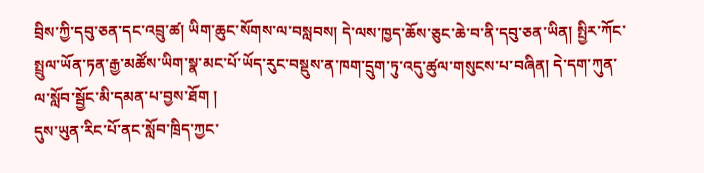བྲིས་ཀྱི་དབུ་ཅན་དང་འབྲུ་ཚ། ཡིག་ཆུང་སོགས་ལ་བསླབས། དེ་ལས་ཁྱད་ཆོས་ཅུང་ཆེ་བ་ནི་དབུ་ཅན་ཡིན། སྤྱིར་ཀོང་སྤྲུལ་ཡོན་ཏན་རྒྱ་མཚོས་ཡིག་སྣ་མང་པོ་ཡོད་རུང་བསྡུས་ན་ཁག་དྲུག་ཏུ་འདུ་ཚུལ་གསུངས་པ་བཞིན། དེ་དག་ཀུན་ལ་སློབ་སྦྱོང་མི་དམན་པ་བྱས་ཐོག །
དུས་ཡུན་རིང་པོ་ནང་སློབ་ཁྲིད་ཀྱང་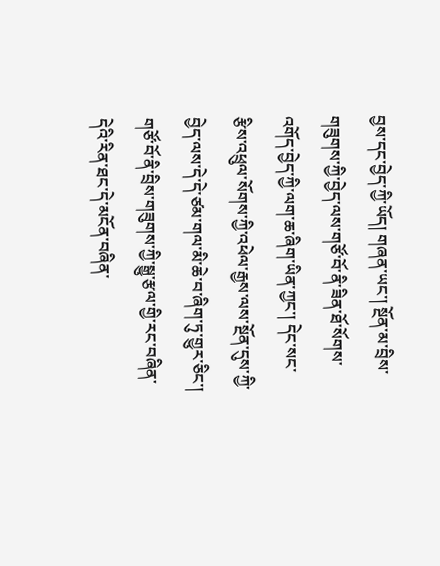བྱས་དང་བྱེད་ཀྱི་ཡོད། གཞན་ཡང་། སྔོན་མ་བྲིས་གཟུགས་ཀྱི་བྱེད་ལས་གཙོ་བོ་ནི་ཟིན་ཐོ་སོགས་འགོད་བྱེད་ཀྱི་ལག་ཆ་ཞིག་ཡིན་ཀྱང་། དེང་སང་རྩིས་འཕྲུལ་སོགས་ཀྱི་འཕེལ་རྒྱས་ལས་སྔོན་དུས་ཀྱི་བྱེད་ལས་དེ་དེ་ཙམ་གལ་མི་ཆེ་བ་ཞིག་ཏུ་གྱུར་ཅིང་། གཙོ་བོ་ནི་བྲིས་གཟུགས་ཀྱི་སྒྱུ་རྩལ་གྱི་རང་བཞིན་དེའི་རིན་ཐང་དེ་མངོན་བཞིན་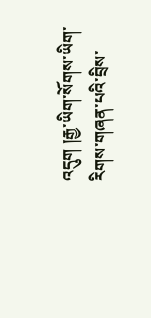འདུག །རྒྱ་ཡིག་སོགས་ཡིག་རིགས་གཞན་པའི་བྲིས་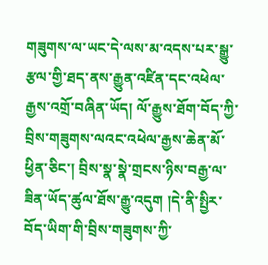གཟུགས་ལ་ཡང་དེ་ལས་མ་འདས་པར་སྒྱུ་རྩལ་གྱི་ཐད་ནས་རྒྱུན་འཛིན་དང་འཕེལ་རྒྱས་འགྲོ་བཞིན་ཡོད། ལོ་རྒྱུས་ཐོག་བོད་ཀྱི་བྲིས་གཟུགས་ལའང་འཕེལ་རྒྱས་ཆེན་མོ་ཕྱིན་ཅིང་། བྲིས་སྣ་སྣེ་གྲངས་ཉིས་བརྒྱ་ལ་ཟིན་ཡོད་ཚུལ་ཐོས་རྒྱུ་འདུག །དེ་ནི་སྤྱིར་བོད་ཡིག་གི་བྲིས་གཟུགས་ཀྱི་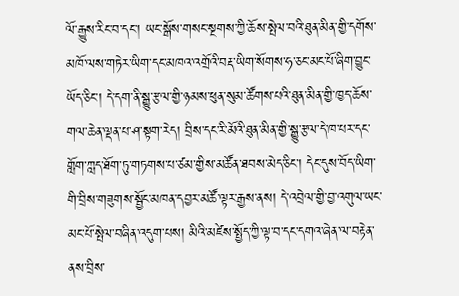ལོ་རྒྱུས་རིང་བ་དང་། ཡང་སྒོས་གསང་སྔགས་ཀྱི་ཆོས་སྤེལ་བའི་ཐུན་མིན་གྱི་དགོས་མཁོ་ལས་གཏེར་ཡིག་དང་མཁའ་འགྲོའི་བརྡ་ཡིག་སོགས་ཧ་ཅང་མང་པོ་ཞིག་བྱུང་ཡོད་ཅིང་། དེ་དག་ནི་སྒྱུ་རྩལ་གྱི་ཉམས་ཕུན་སུམ་ཚོགས་པའི་ཐུན་མིན་གྱི་ཁྱད་ཆོས་གལ་ཆེན་ལྡན་པ་ཤ་སྟག་རེད། བྲིས་དང་རི་མོའི་ཐུན་མིན་གྱི་སྒྱུ་རྩལ་དེ་ཁ་པར་དང་གློག་ཀླད་ཐོག་ཏུ་གཏགས་པ་ཙམ་གྱིས་མཚོན་ཐབས་མེད་ཅིང་། དེང་དུས་བོད་ཡིག་གི་བྲིས་གཟུགས་སྦྱོང་མཁན་དབྱར་མཚོ་ལྟར་རྒྱས་ནས། དེ་འབྲེལ་གྱི་བྱ་འགུལ་ཡང་མང་པོ་སྤེལ་བཞིན་འདུག་པས། མིའི་མཛེས་སྤྱོད་ཀྱི་ལྟ་བ་དང་དགའ་ཞེན་ལ་བརྟེན་ནས་བྲིས་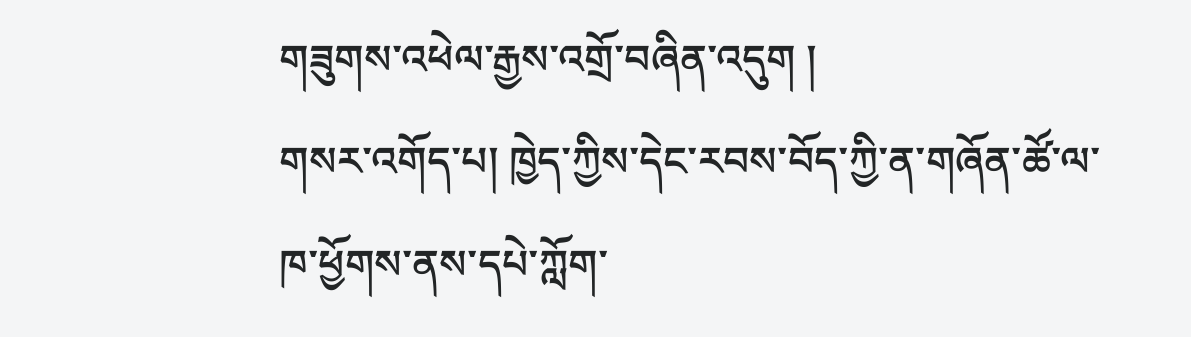གཟུགས་འཕེལ་རྒྱས་འགྲོ་བཞིན་འདུག །
གསར་འགོད་པ། ཁྱེད་ཀྱིས་དེང་རབས་བོད་ཀྱི་ན་གཞོན་ཚོ་ལ་ཁ་ཕྱོགས་ནས་དཔེ་ཀློག་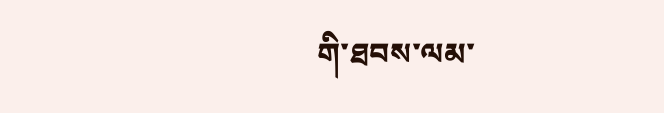གི་ཐབས་ལམ་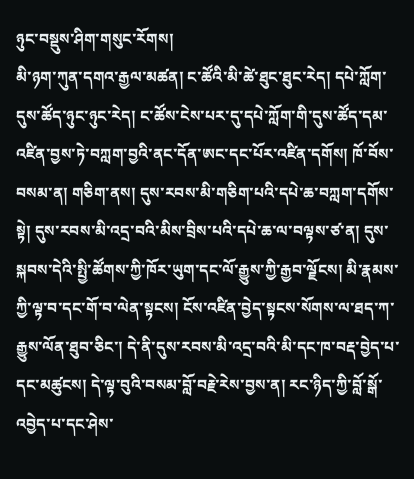ཉུང་བསྡུས་ཤིག་གསུང་རོགས།
མི་ཉག་ཀུན་དགའ་རྒྱལ་མཚན། ང་ཚོའི་མི་ཚེ་ཐུང་ཐུང་རེད། དཔེ་ཀློག་དུས་ཚོད་ཉུང་ཉུང་རེད། ང་ཚོས་ངེས་པར་དུ་དཔེ་ཀློག་གི་དུས་ཚོད་དམ་འཛིན་བྱས་ཏེ་བཀླག་བྱའི་ནང་དོན་ཨང་དང་པོར་འཛིན་དགོས། ཁོ་བོས་བསམ་ན། གཅིག་ནས། དུས་རབས་མི་གཅིག་པའི་དཔེ་ཆ་བཀླག་དགོས་སྟེ། དུས་རབས་མི་འདྲ་བའི་མིས་བྲིས་པའི་དཔེ་ཆ་ལ་བལྟས་ཙ་ན། དུས་སྐབས་དེའི་སྤྱི་ཚོགས་ཀྱི་ཁོར་ཡུག་དང་ལོ་རྒྱུས་ཀྱི་རྒྱབ་ལྗོངས། མི་རྣམས་ཀྱི་ལྟ་བ་དང་གོ་བ་ལེན་སྟངས། ངོས་འཛིན་བྱེད་སྟངས་སོགས་ལ་ཐད་ཀ་རྒྱུས་ལོན་ཐུབ་ཅིང་། དེ་ནི་དུས་རབས་མི་འདྲ་བའི་མི་དང་ཁ་བརྡ་བྱེད་པ་དང་མཚུངས། དེ་ལྟ་བུའི་བསམ་བློ་བརྗེ་རེས་བྱས་ན། རང་ཉིད་ཀྱི་བློ་སྒོ་འབྱེད་པ་དང་ཤེས་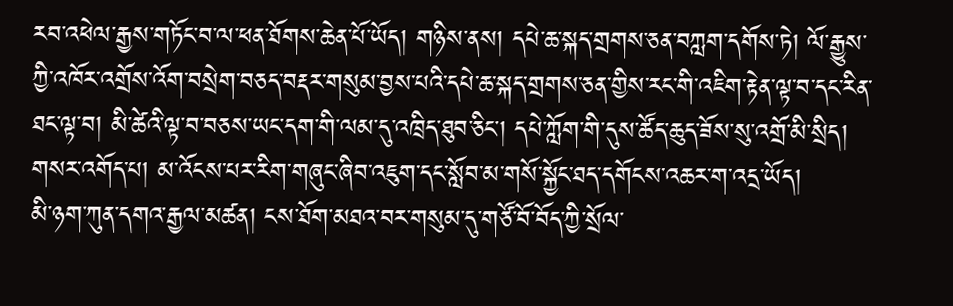རབ་འཕེལ་རྒྱས་གཏོང་བ་ལ་ཕན་ཐོགས་ཆེན་པོ་ཡོད། གཉིས་ནས། དཔེ་ཆ་སྐད་གྲགས་ཅན་བཀླག་དགོས་ཏེ། ལོ་རྒྱུས་ཀྱི་འཁོར་འགྲོས་འོག་བསྲེག་བཅད་བརྡར་གསུམ་བྱས་པའི་དཔེ་ཆ་སྐད་གྲགས་ཅན་གྱིས་རང་གི་འཇིག་རྟེན་ལྟ་བ་དང་རིན་ཐང་ལྟ་བ། མི་ཚེའི་ལྟ་བ་བཅས་ཡང་དག་གི་ལམ་དུ་འཁྲིད་ཐུབ་ཅིང་། དཔེ་ཀློག་གི་དུས་ཚོད་ཆུད་ཟོས་སུ་འགྲོ་མི་སྲིད།
གསར་འགོད་པ། མ་འོངས་པར་རིག་གཞུང་ཞིབ་འཇུག་དང་སློབ་མ་གསོ་སྐྱོང་ཐད་དགོངས་འཆར་ག་འདྲ་ཡོད།
མི་ཉག་ཀུན་དགའ་རྒྱལ་མཚན། ངས་ཐོག་མཐའ་བར་གསུམ་དུ་གཙོ་བོ་བོད་ཀྱི་སྲོལ་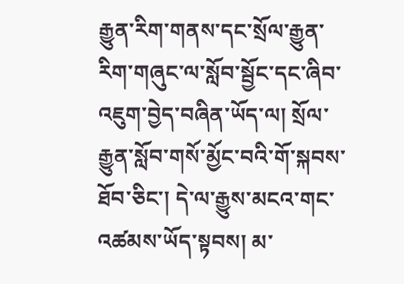རྒྱུན་རིག་གནས་དང་སྲོལ་རྒྱུན་རིག་གཞུང་ལ་སློབ་སྦྱོང་དང་ཞིབ་འཇུག་བྱེད་བཞིན་ཡོད་ལ། སྲོལ་རྒྱུན་སློབ་གསོ་མྱོང་བའི་གོ་སྐབས་ཐོབ་ཅིང་། དེ་ལ་རྒྱུས་མངའ་གང་འཚམས་ཡོད་སྟབས། མ་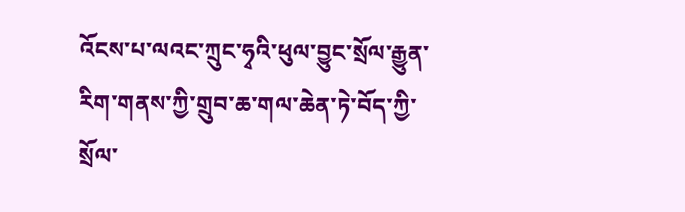འོངས་པ་ལའང་ཀྲུང་ཧྭའི་ཕུལ་བྱུང་སྲོལ་རྒྱུན་རིག་གནས་ཀྱི་གྲུབ་ཆ་གལ་ཆེན་ཏེ་བོད་ཀྱི་སྲོལ་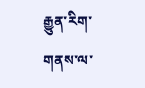རྒྱུན་རིག་གནས་ལ་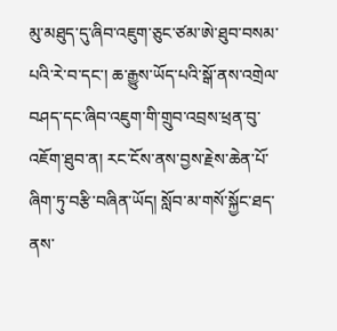མུ་མཐུད་དུ་ཞིབ་འཇུག་ཅུང་ཙམ་ཨེ་ཐུབ་བསམ་པའི་རེ་བ་དང་། ཆ་རྒྱུས་ཡོད་པའི་སྒོ་ནས་འགྲེལ་བཤད་དང་ཞིབ་འཇུག་གི་གྲུབ་འབྲས་ཕྲན་བུ་འཇོག་ཐུབ་ན། རང་ངོས་ནས་བྱས་རྗེས་ཆེན་པོ་ཞིག་ཏུ་བརྩི་བཞིན་ཡོད། སློབ་མ་གསོ་སྐྱོང་ཐད་ནས་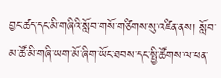བྱང་ཚད་དང་མི་གཞིའི་སློབ་གསོ་གཙིགས་སུ་འཛིན་ནས། སློབ་མ་ཚོ་མི་གཞི་ཡག་མོ་ཞིག་ཡོང་ཐབས་དང་སྤྱི་ཚོགས་ལ་ཕན་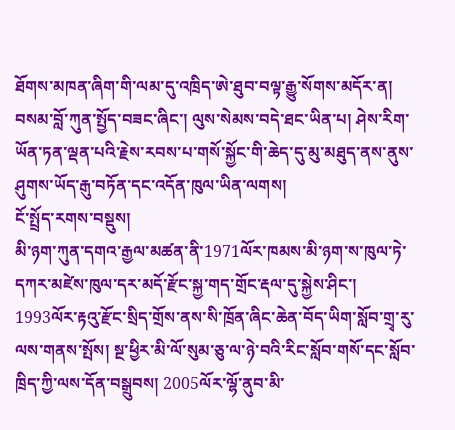ཐོགས་མཁན་ཞིག་གི་ལམ་དུ་འཁྲིད་ཨེ་ཐུབ་བལྟ་རྒྱུ་སོགས་མདོར་ན། བསམ་བློ་ཀུན་སྤྱོད་བཟང་ཞིང་། ལུས་སེམས་བདེ་ཐང་ཡིན་པ། ཤེས་རིག་ཡོན་ཏན་ལྡན་པའི་རྗེས་རབས་པ་གསོ་སྐྱོང་གི་ཆེད་དུ་མུ་མཐུད་ནས་ནུས་ཤུགས་ཡོད་རྒུ་བཏོན་དང་འདོན་ཁུལ་ཡིན་ལགས།
ངོ་སྤྲོད་རགས་བསྡུས།
མི་ཉག་ཀུན་དགའ་རྒྱལ་མཚན་ནི་1971ལོར་ཁམས་མི་ཉག་ས་ཁུལ་ཏེ་དཀར་མཛེས་ཁུལ་དར་མདོ་རྫོང་སྐྱ་གད་གྲོང་རྡལ་དུ་སྐྱེས་ཤིང་། 1993ལོར་རྟའུ་རྫོང་སྲིད་གྲོས་ནས་སི་ཁྲོན་ཞིང་ཆེན་བོད་ཡིག་སློབ་གྲྭ་རུ་ལས་གནས་སྤོས། སྔ་ཕྱིར་མི་ལོ་སུམ་ཅུ་ལ་ཉེ་བའི་རིང་སློབ་གསོ་དང་སློབ་ཁྲིད་ཀྱི་ལས་དོན་བསྒྲུབས། 2005ལོར་ལྷོ་ནུབ་མི་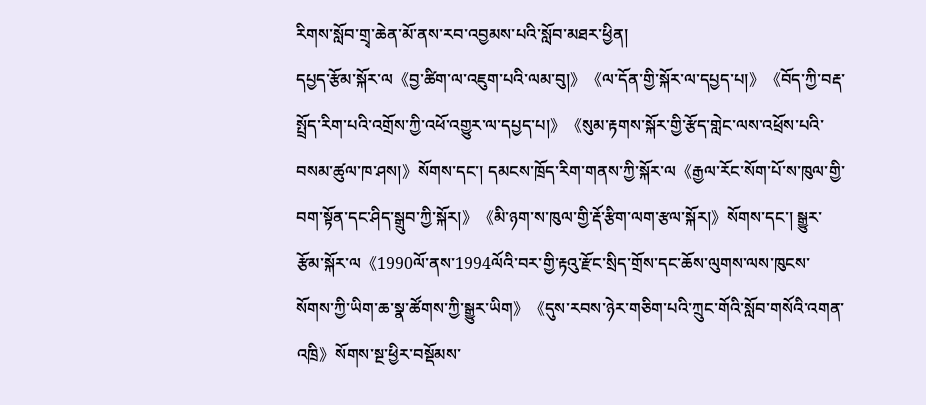རིགས་སློབ་གྲྭ་ཆེན་མོ་ནས་རབ་འབྱམས་པའི་སློབ་མཐར་ཕྱིན།
དཔྱད་རྩོམ་སྐོར་ལ《བྱ་ཚིག་ལ་འཇུག་པའི་ལམ་བུ།》《ལ་དོན་གྱི་སྐོར་ལ་དཔྱད་པ།》《བོད་ཀྱི་བརྡ་སྤྲོད་རིག་པའི་འགྲོས་ཀྱི་འཕོ་འགྱུར་ལ་དཔྱད་པ།》《སུམ་རྟགས་སྐོར་གྱི་རྩོད་གླེང་ལས་འཕྲོས་པའི་བསམ་ཚུལ་ཁ་ཤས།》སོགས་དང་། དམངས་ཁྲོད་རིག་གནས་ཀྱི་སྐོར་ལ《རྒྱལ་རོང་སོག་པོ་ས་ཁུལ་གྱི་བག་སྟོན་དང་ཤིད་སྒྲུབ་ཀྱི་སྐོར།》《མི་ཉག་ས་ཁུལ་གྱི་རྡོ་རྩིག་ལག་རྩལ་སྐོར།》སོགས་དང་། སྒྱུར་རྩོམ་སྐོར་ལ《1990ལོ་ནས་1994ལོའི་བར་གྱི་རྟའུ་རྫོང་སྲིད་གྲོས་དང་ཆོས་ལུགས་ལས་ཁུངས་སོགས་ཀྱི་ཡིག་ཆ་སྣ་ཚོགས་ཀྱི་སྒྱུར་ཡིག》《དུས་རབས་ཉེར་གཅིག་པའི་ཀྲུང་གོའི་སློབ་གསོའི་འགན་འཁྲི》སོགས་སྔ་ཕྱིར་བསྡོམས་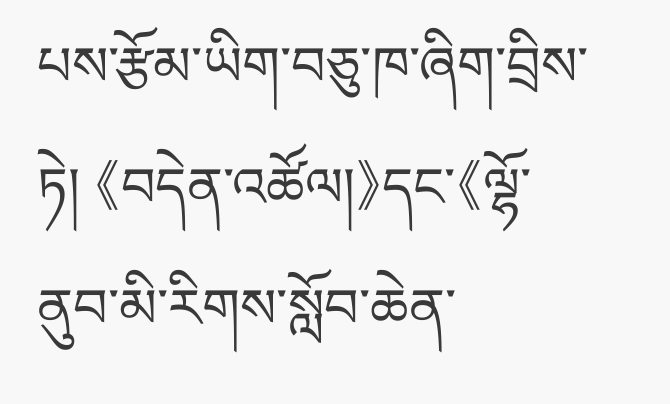པས་རྩོམ་ཡིག་བཅུ་ཁ་ཞིག་བྲིས་ཏེ། 《བདེན་འཚོལ།》དང་《ལྷོ་ནུབ་མི་རིགས་སློབ་ཆེན་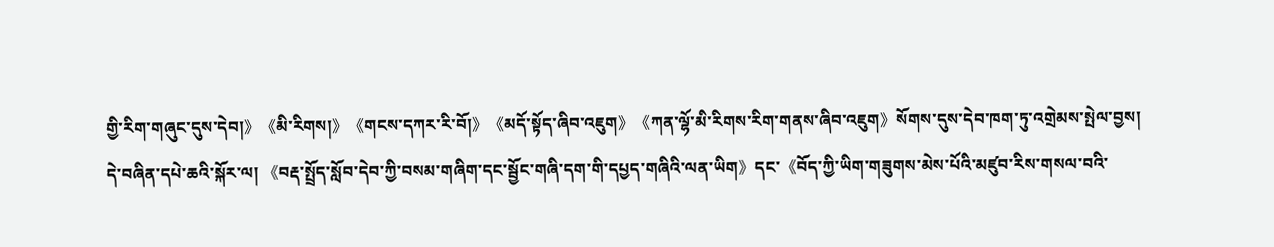གྱི་རིག་གཞུང་དུས་དེབ།》《མི་རིགས།》《གངས་དཀར་རི་བོ།》《མདོ་སྟོད་ཞིབ་འཇུག》《ཀན་ལྷོ་མི་རིགས་རིག་གནས་ཞིབ་འཇུག》སོགས་དུས་དེབ་ཁག་ཏུ་འགྲེམས་སྤེལ་བྱས།
དེ་བཞིན་དཔེ་ཆའི་སྐོར་ལ། 《བརྡ་སྤྲོད་སློབ་དེབ་ཀྱི་བསམ་གཞིག་དང་སྦྱོང་གཞི་དག་གི་དཔྱད་གཞིའི་ལན་ཡིག》དང་《བོད་ཀྱི་ཡིག་གཟུགས་མེས་པོའི་མཛུབ་རིས་གསལ་བའི་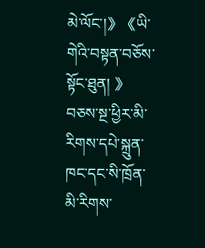མེ་ལོང་།》《ཡི་གེའི་བསྟན་བཅོས་སྟོང་ཐུན། 》བཅས་སྔ་ཕྱིར་མི་རིགས་དཔེ་སྐྲུན་ཁང་དང་སི་ཁྲོན་མི་རིགས་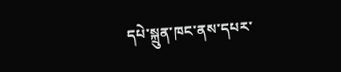དཔེ་སྐྲུན་ཁང་ནས་དཔར་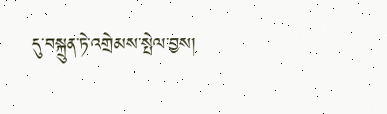དུ་བསྐྲུན་ཏེ་འགྲེམས་སྤེལ་བྱས།